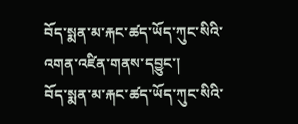བོད་སྨན་མ་རྐང་ཚད་ཡོད་ཀུང་སིའི་འགན་འཛིན་གནས་དབྱུང་།
བོད་སྨན་མ་རྐང་ཚད་ཡོད་ཀུང་སིའི་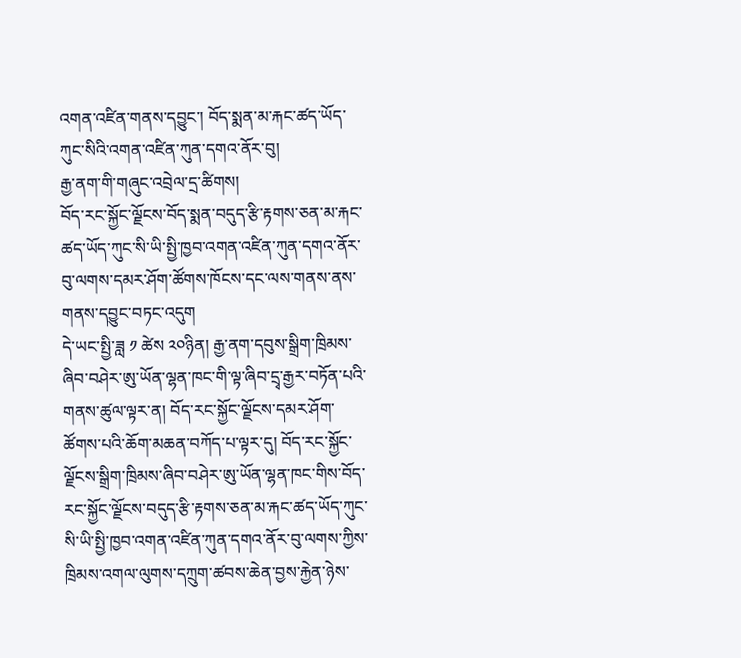འགན་འཛིན་གནས་དབྱུང་། བོད་སྨན་མ་རྐང་ཚད་ཡོད་ཀུང་སིའི་འགན་འཛིན་ཀུན་དགའ་ནོར་བུ།
རྒྱ་ནག་གི་གཞུང་འབྲེལ་དྲ་ཚིགས།
བོད་རང་སྐྱོང་ལྗོངས་བོད་སྨན་བདུད་རྩི་རྟགས་ཅན་མ་རྐང་ཚད་ཡོད་ཀུང་སི་ཡི་སྤྱི་ཁྱབ་འགན་འཛིན་ཀུན་དགའ་ནོར་བུ་ལགས་དམར་ཤོག་ཚོགས་ཁོངས་དང་ལས་གནས་ནས་གནས་དབྱུང་བཏང་འདུག
དེ་ཡང་སྤྱི་ཟླ ༡ ཚེས ༢༠ཉིན། རྒྱ་ནག་དབུས་སྒྲིག་ཁྲིམས་ཞིབ་བཤེར་ཨུ་ཡོན་ལྷན་ཁང་གི་ལྟ་ཞིབ་དྲྭ་རྒྱར་བཏོན་པའི་གནས་ཚུལ་ལྟར་ན། བོད་རང་སྐྱོང་ལྗོངས་དམར་ཤོག་ཚོགས་པའི་ཆོག་མཆན་བཀོད་པ་ལྟར་དུ། བོད་རང་སྐྱོང་ལྗོངས་སྒྲིག་ཁྲིམས་ཞིབ་བཤེར་ཨུ་ཡོན་ལྷན་ཁང་གིས་བོད་རང་སྐྱོང་ལྗོངས་བདུད་རྩི་རྟགས་ཅན་མ་རྐང་ཚད་ཡོད་ཀུང་སི་ཡི་སྤྱི་ཁྱབ་འགན་འཛིན་ཀུན་དགའ་ནོར་བུ་ལགས་ཀྱིས་ཁྲིམས་འགལ་ལུགས་དཀྲུག་ཚབས་ཆེན་བྱས་རྐྱེན་ཉེས་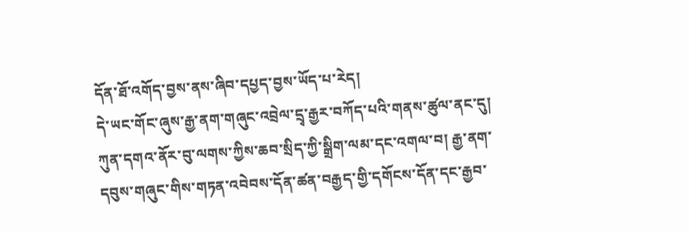དོན་ཐོ་འགོད་བྱས་ནས་ཞིབ་དཔྱད་བྱས་ཡོད་པ་རེད།
དེ་ཡང་གོང་ཞུས་རྒྱ་ནག་གཞུང་འབྲེལ་དྲྭ་རྒྱར་བཀོད་པའི་གནས་ཚུལ་ནང་དུ། ཀུན་དགའ་ནོར་བུ་ལགས་ཀྱིས་ཆབ་སྲིད་ཀྱི་སྒྲིག་ལམ་དང་འགལ་བ། རྒྱ་ནག་དབུས་གཞུང་གིས་གཏན་འབེབས་དོན་ཚན་བརྒྱད་གྱི་དགོངས་དོན་དང་རྒྱབ་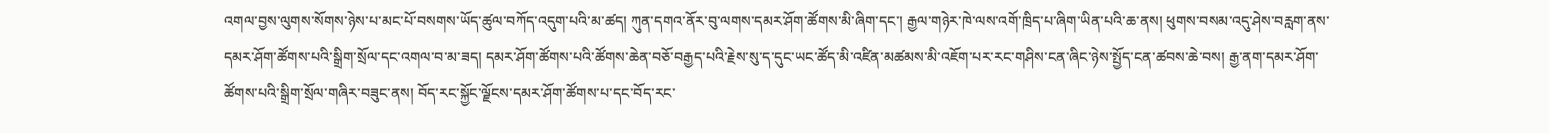འགལ་བྱས་ལུགས་སོགས་ཉེས་པ་མང་པོ་བསགས་ཡོད་ཚུལ་བཀོད་འདུག་པའི་མ་ཚད། ཀུན་དགའ་ནོར་བུ་ལགས་དམར་ཤོག་ཚོགས་མི་ཞིག་དང་། རྒྱལ་གཉེར་ཁེ་ལས་འགོ་ཁྲིད་པ་ཞིག་ཡིན་པའི་ཆ་ནས། ཕུགས་བསམ་འདུ་ཤེས་བརླག་ནས་དམར་ཤོག་ཚོགས་པའི་སྒྲིག་སྲོལ་དང་འགལ་བ་མ་ཟད། དམར་ཤོག་ཚོགས་པའི་ཚོགས་ཆེན་བཅོ་བརྒྱད་པའི་རྗེས་སུ་ད་དུང་ཡང་ཚོད་མི་འཛིན་མཚམས་མི་འཇོག་པར་རང་གཤིས་ངན་ཞིང་ཉེས་སྤྱོད་ངན་ཚབས་ཆེ་བས། རྒྱ་ནག་དམར་ཤོག་ཚོགས་པའི་སྒྲིག་སྲོལ་གཞིར་བཟུང་ནས། བོད་རང་སྐྱོང་ལྗོངས་དམར་ཤོག་ཚོགས་པ་དང་བོད་རང་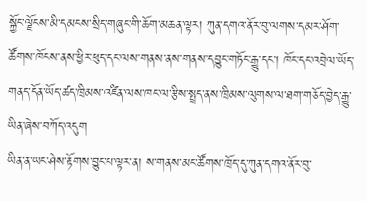སྐྱོང་ལྗོངས་མི་དམངས་སྲིད་གཞུང་གི་ཆོག་མཆན་ལྟར། ཀུན་དགའ་ནོར་བུ་ལགས་དམར་ཤོག་ཚོགས་ཁོངས་ནས་ཕྱིར་ཕུད་དང་ལས་གནས་ནས་གནས་དབྱུང་གཏོང་རྒྱུ་དང་། ཁོང་དང་འབྲེལ་ཡོད་གནད་དོན་ཡོད་ཚད་ཁྲིམས་འཛིན་ལས་ཁང་ལ་རྩིས་སྤྲད་ནས་ཁྲིམས་ལུགས་ལ་ཐག་གཅོད་བྱེད་རྒྱུ་ཡིན་ཞེས་བཀོད་འདུག
ཡིན་ན་ཡང་ཤེས་རྟོགས་བྱུང་པ་ལྟར་ན། ས་གནས་མང་ཚོགས་ཁྲོད་དུ་ཀུན་དགའ་ནོར་བུ་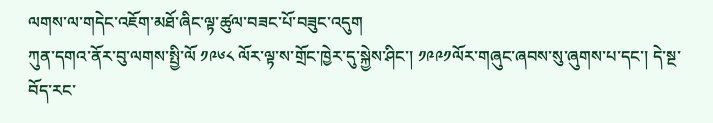ལགས་ལ་གདེང་འཇོག་མཐོ་ཞིང་ལྟ་ཚུལ་བཟང་པོ་བཟུང་འདུག
ཀུན་དགའ་ནོར་བུ་ལགས་སྤྱི་ལོ ༡༩༦༨ ལོར་ལྟ་ས་གྲོང་ཁྱེར་དུ་སྐྱེས་ཤིང་། ༡༩༩༡ལོར་གཞུང་ཞབས་སུ་ཞུགས་པ་དང་། དེ་སྔ་བོད་རང་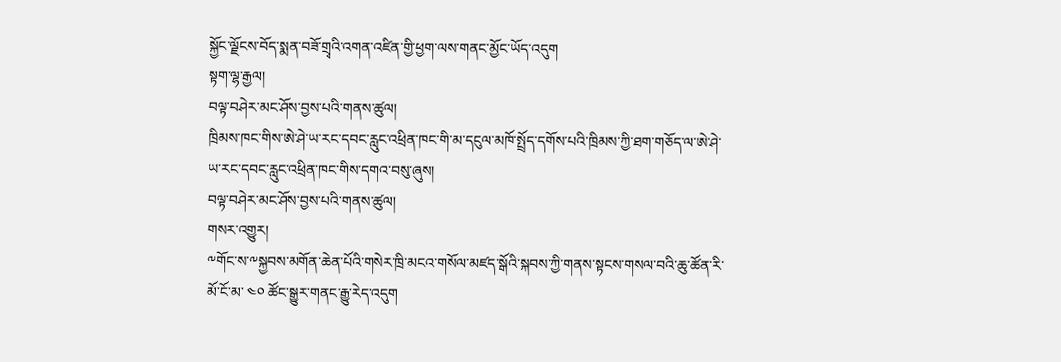སྐྱོང་ལྗོངས་བོད་སྨན་བཟོ་གྲྭའི་འགན་འཛིན་གྱི་ཕྱག་ལས་གནང་མྱོང་ཡོད་འདུག
སྟག་ལྷ་རྒྱལ།
བལྟ་བཤེར་མང་ཤོས་བྱས་པའི་གནས་ཚུལ།
ཁྲིམས་ཁང་གིས་ཨེ་ཤེ་ཡ་རང་དབང་རླུང་འཕྲིན་ཁང་གི་མ་དངུལ་མཁོ་སྤྲོད་དགོས་པའི་ཁྲིམས་ཀྱི་ཐག་གཅོད་ལ་ཨེ་ཤེ་ཡ་རང་དབང་རླུང་འཕྲིན་ཁང་གིས་དགའ་བསུ་ཞུས།
བལྟ་བཤེར་མང་ཤོས་བྱས་པའི་གནས་ཚུལ།
གསར་འགྱུར།
༸གོང་ས་༸སྐྱབས་མགོན་ཆེན་པོའི་གསེར་ཁྲི་མངའ་གསོལ་མཛད་སྒོའི་སྐབས་ཀྱི་གནས་སྟངས་གསལ་བའི་ཆུ་ཚོན་རི་མོ་ངོ་མ་ ༤༠ ཚོང་སྒྱུར་གནང་རྒྱུ་རེད་འདུག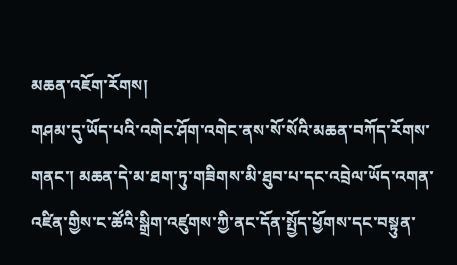མཆན་འཇོག་རོགས།
གཤམ་དུ་ཡོད་པའི་འགེང་ཤོག་འགེང་ནས་སོ་སོའི་མཆན་བཀོད་རོགས་གནང་། མཆན་དེ་མ་ཐག་ཏུ་གཟིགས་མི་ཐུབ་པ་དང་འབྲེལ་ཡོད་འགན་འཛིན་གྱིས་ང་ཚོའི་སྒྲིག་འཛུགས་ཀྱི་ནང་དོན་སྤྱོད་ཕྱོགས་དང་བསྟུན་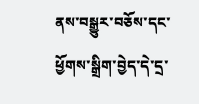ནས་བསྒྱུར་བཅོས་དང་ཕྱོགས་སྒྲིག་བྱེད་དེ་དྲ་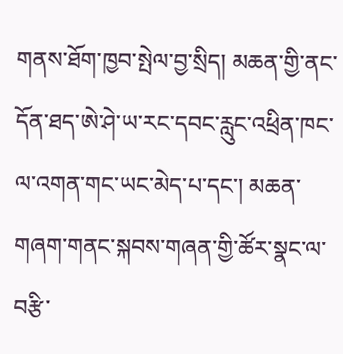གནས་ཐོག་ཁྱབ་སྤེལ་བྱ་སྲིད། མཆན་གྱི་ནང་དོན་ཐད་ཨེ་ཤེ་ཡ་རང་དབང་རླུང་འཕྲིན་ཁང་ལ་འགན་གང་ཡང་མེད་པ་དང་། མཆན་གཞག་གནང་སྐབས་གཞན་གྱི་ཚོར་སྣང་ལ་བརྩི་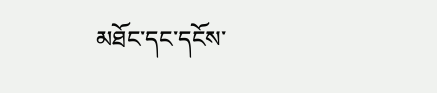མཐོང་དང་དངོས་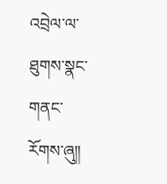འབྲེལ་ལ་ཐུགས་སྣང་གནང་རོགས་ཞུ༎